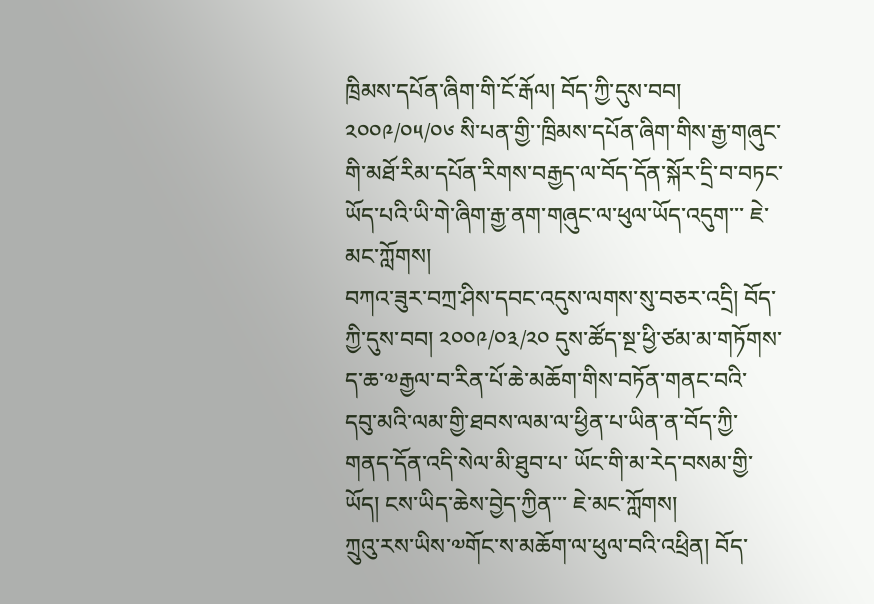ཁྲིམས་དཔོན་ཞིག་གི་ངོ་རྒོལ། བོད་ཀྱི་དུས་བབ། ༢༠༠༩/༠༥/༠༦ སི་པན་གྱི་་ཁྲིམས་དཔོན་ཞིག་གིས་རྒྱ་གཞུང་གི་མཐོ་རིམ་དཔོན་རིགས་བརྒྱད་ལ་བོད་དོན་སྐོར་དྲི་བ་བཏང་ཡོད་པའི་ཡི་གེ་ཞིག་རྒྱ་ནག་གཞུང་ལ་ཕུལ་ཡོད་འདུག་་་ ཇེ་མང་ཀློགས།
བཀའ་ཟུར་བཀྲ་ཤིས་དབང་འདུས་ལགས་སུ་བཅར་འདྲི། བོད་ཀྱི་དུས་བབ། ༢༠༠༩/༠༣/༢༠ དུས་ཚོད་སྔ་ཕྱི་ཙམ་མ་གཏོགས་ད་ཆ་༧རྒྱལ་བ་རིན་པོ་ཆེ་མཆོག་གིས་བཏོན་གནང་བའི་ དབུ་མའི་ལམ་གྱི་ཐབས་ལམ་ལ་ཕྱིན་པ་ཡིན་ན་བོད་ཀྱི་གནད་དོན་འདི་སེལ་མི་ཐུབ་པ་ ཡོང་གི་མ་རེད་བསམ་གྱི་ཡོད། ངས་ཡིད་ཆེས་བྱེད་ཀྱིན་་་ ཇེ་མང་ཀློགས།
ཀྲུའུ་རས་ཡིས་༧གོང་ས་མཆོག་ལ་ཕུལ་བའི་འཕྲིན། བོད་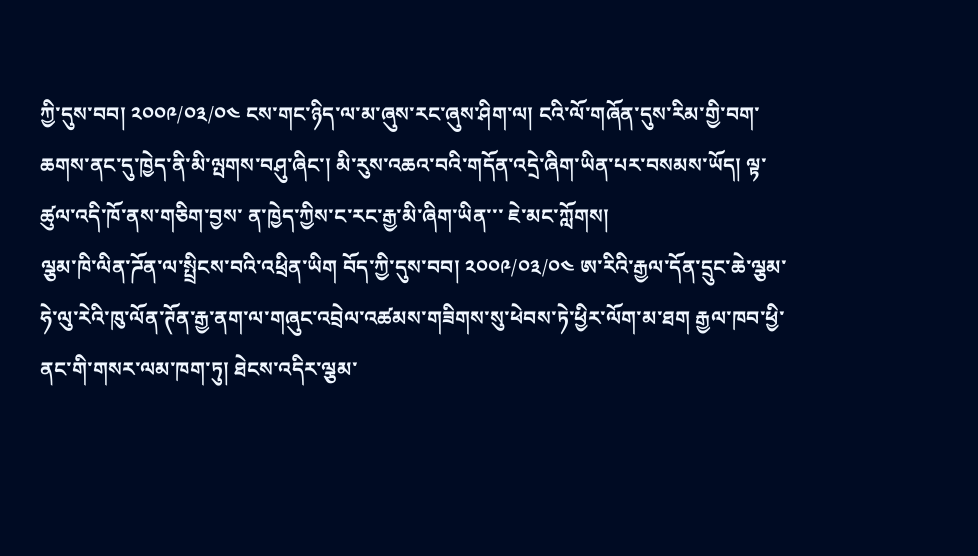ཀྱི་དུས་བབ། ༢༠༠༩/༠༣/༠༤ ངས་གང་ཉིད་ལ་མ་ཞུས་རང་ཞུས་ཤིག་ལ། ངའི་ལོ་གཞོན་དུས་རིམ་གྱི་བག་ཆགས་ནང་དུ་ཁྱེད་ནི་མི་ལྤགས་བཤུ་ཞིང་། མི་རུས་འཆའ་བའི་གདོན་འདྲེ་ཞིག་ཡིན་པར་བསམས་ཡོད། ལྟ་ཚུལ་འདི་ཁོ་ནས་གཅིག་བྱས་ ན་ཁྱེད་ཀྱིས་ང་རང་རྒྱ་མི་ཞིག་ཡིན་་་ ཇེ་མང་ཀློགས།
ལྕམ་ཁི་ལིན་ཌོན་ལ་སྤྲིངས་བའི་འཕྲིན་ཡིག བོད་ཀྱི་དུས་བབ། ༢༠༠༩/༠༣/༠༤ ཨ་རིའི་རྒྱལ་དོན་དྲུང་ཆེ་ལྕམ་ཧེ་ལུ་རེའི་ཁུ་ལོན་ཊོན་རྒྱ་ནག་ལ་གཞུང་འབྲེལ་འཚམས་གཟིགས་སུ་ཕེབས་ཏེ་ཕྱིར་ལོག་མ་ཐག རྒྱལ་ཁབ་ཕྱི་ནང་གི་གསར་ལམ་ཁག་ཏུ། ཐེངས་འདིར་ལྕམ་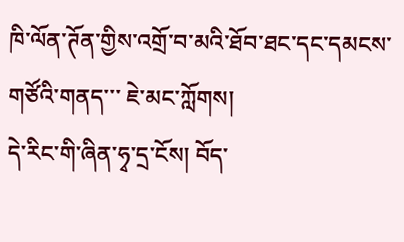ཁི་ལོན་ཊོན་གྱིས་འགྲོ་བ་མའི་ཐོབ་ཐང་དང་དམངས་གཙོའི་གནད་་་ ཇེ་མང་ཀློགས།
དེ་རིང་གི་ཞིན་ཧྭ་དྲ་ངོས། བོད་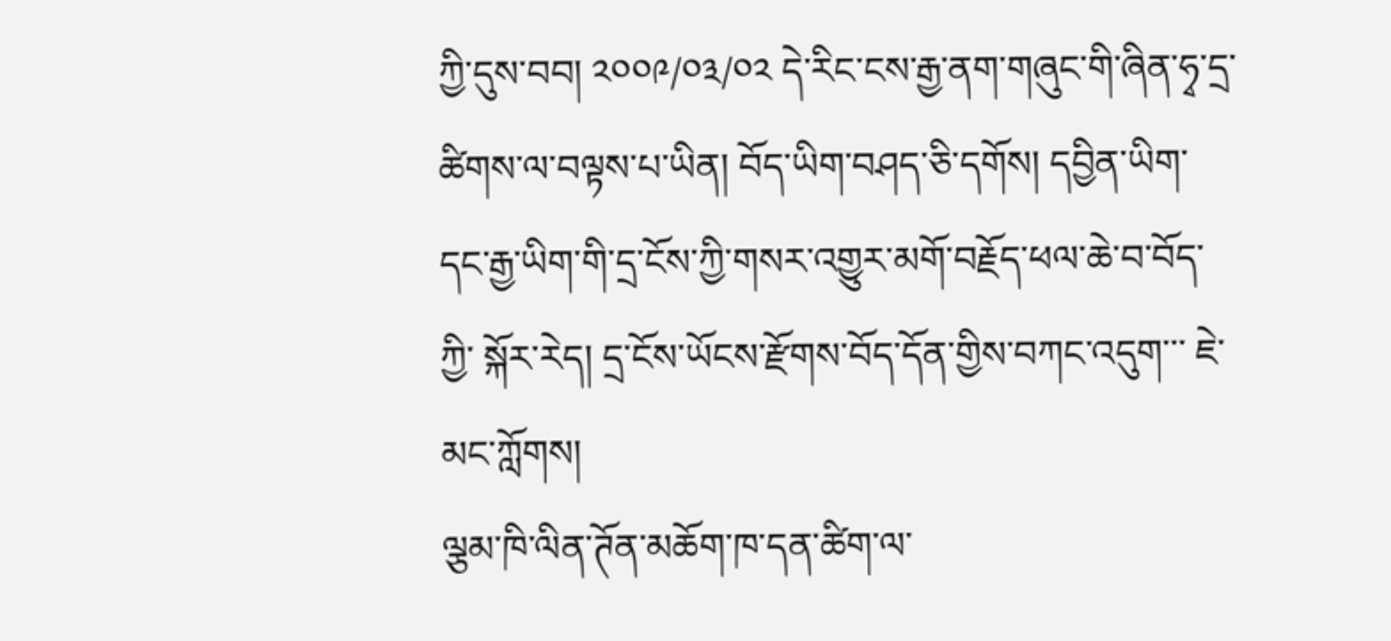ཀྱི་དུས་བབ། ༢༠༠༩/༠༣/༠༢ དེ་རིང་ངས་རྒྱ་ནག་གཞུང་གི་ཞིན་ཧྭ་དྲ་ཚིགས་ལ་བལྟས་པ་ཡིན། བོད་ཡིག་བཤད་ཅི་དགོས། དབྱིན་ཡིག་དང་རྒྱ་ཡིག་གི་དྲ་ངོས་ཀྱི་གསར་འགྱུར་མགོ་བརྗོད་ཕལ་ཆེ་བ་བོད་ཀྱི་ སྐོར་རེད། དྲ་ངོས་ཡོངས་རྫོགས་བོད་དོན་གྱིས་བཀང་འདུག་་་ ཇེ་མང་ཀློགས།
ལྕམ་ཁི་ལིན་ཊོན་མཆོག་ཁ་དན་ཚིག་ལ་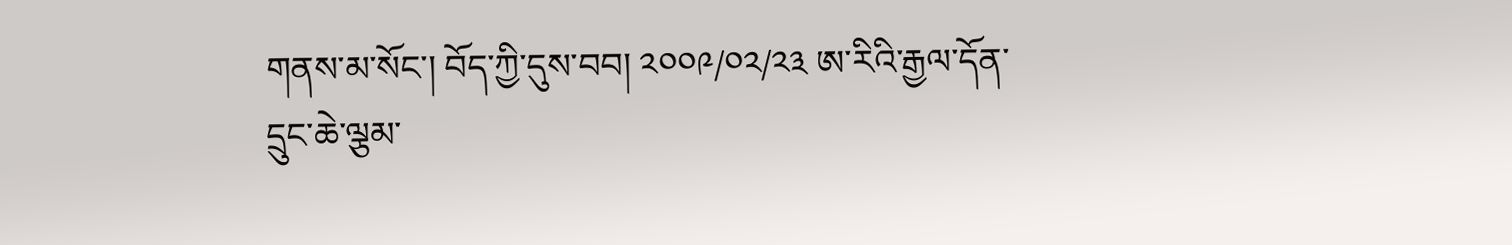གནས་མ་སོང་། བོད་ཀྱི་དུས་བབ། ༢༠༠༩/༠༢/༢༣ ཨ་རིའི་རྒྱལ་དོན་དྲུང་ཆེ་ལྕམ་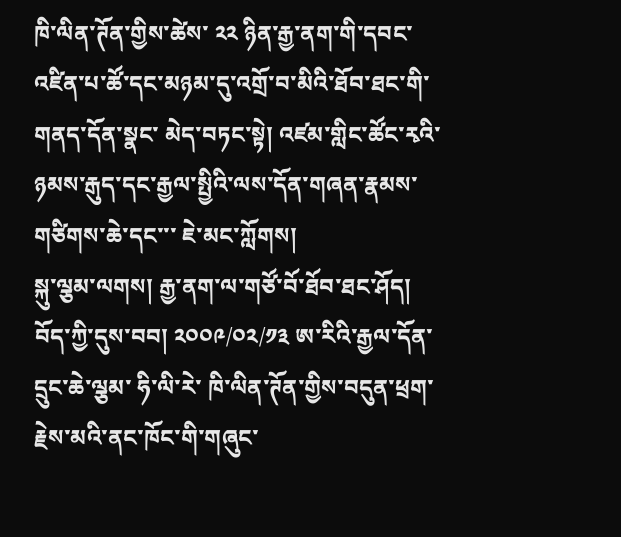ཁི་ལིན་ཊོན་གྱིས་ཚེས་ ༢༢ ཉིན་རྒྱ་ནག་གི་དབང་འཛིན་པ་ཚོ་དང་མཉམ་དུ་འགྲོ་བ་མིའི་ཐོབ་ཐང་གི་གནད་དོན་སྣང་ མེད་བཏང་སྟེ། འཛམ་གླིང་ཚོང་རྭའི་ཉམས་རྒུད་དང་རྒྱལ་སྤྱིའི་ལས་དོན་གཞན་རྣམས་གཙིགས་ཆེ་དང་་་ ཇེ་མང་ཀློགས།
སྐུ་ལྕམ་ལགས། རྒྱ་ནག་ལ་གཙོ་བོ་ཐོབ་ཐང་ཤོད། བོད་ཀྱི་དུས་བབ། ༢༠༠༩/༠༢/༡༣ ཨ་རིའི་རྒྱལ་དོན་དྲུང་ཆེ་ལྕམ་ ཧི་ལི་རེ་ ཁི་ལིན་ཊོན་གྱིས་བདུན་ཕྲག་རྗེས་མའི་ནང་ཁོང་གི་གཞུང་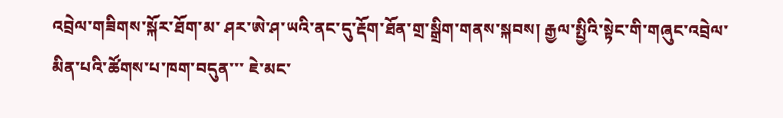འབྲེལ་གཟིགས་སྐོར་ཐོག་མ་ ཤར་ཨེ་ཤ་ཡའི་ནང་དུ་རྡོག་ཐོན་གྲ་སྒྲིག་གནས་སྐབས། རྒྱལ་སྤྱིའི་སྟེང་གི་གཞུང་འབྲེལ་མིན་པའི་ཚོགས་པ་ཁག་བདུན་་་ ཇེ་མང་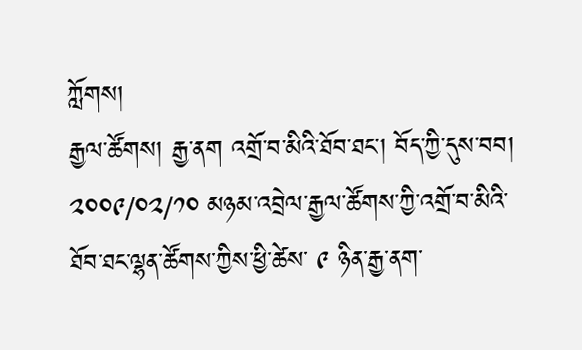ཀློགས།
རྒྱལ་ཚོགས། རྒྱ་ནག འགྲོ་བ་མིའི་ཐོབ་ཐང་། བོད་ཀྱི་དུས་བབ། ༢༠༠༩/༠༢/༡༠ མཉམ་འབྲེལ་རྒྱལ་ཚོགས་ཀྱི་འགྲོ་བ་མིའི་ཐོབ་ཐང་ལྷན་ཚོགས་ཀྱིས་ཕྱི་ཚེས་ ༩ ཉིན་རྒྱ་ནག་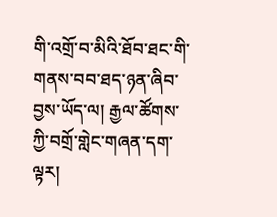གི་འགྲོ་བ་མིའི་ཐོབ་ཐང་གི་གནས་བབ་ཐད་ཉན་ཞིབ་བྱས་ཡོད་ལ། རྒྱལ་ཚོགས་ཀྱི་བགྲོ་གླེང་གཞན་དག་ལྟར།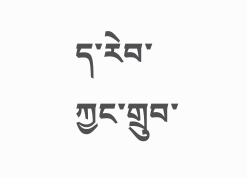ད་རེབ་ཀྱང་གྲུབ་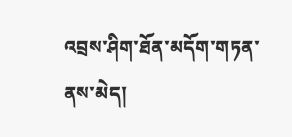འབྲས་ཤིག་ཐོན་མདོག་གཏན་ནས་མེད།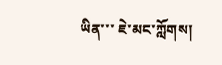ཡིན་་་ ཇེ་མང་ཀློགས།